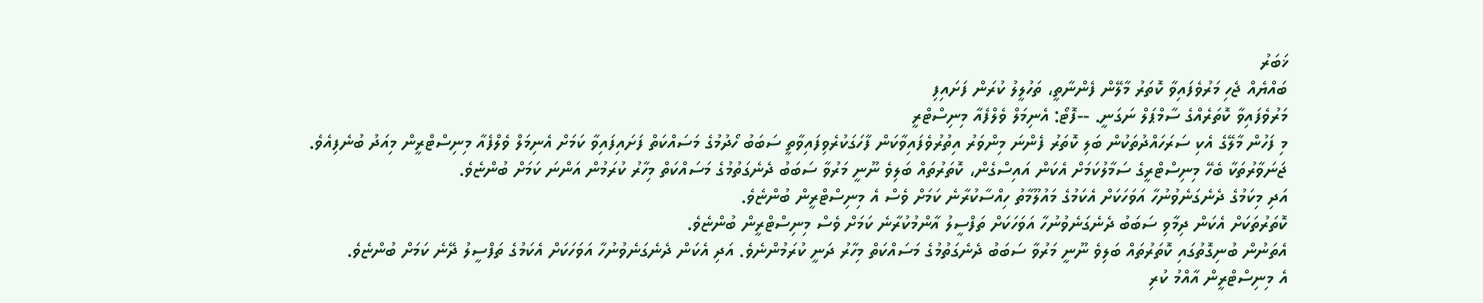ޚަބަރު
ބައްޔެއް ޖެހި މަރުވެފައިވާ ކޮތަރު މާލޭން ފެންނާތީ، ތަހުލީލު ކުރަން ފަށައިފި
މަރުވެފައިވާ ކޮތަރެއްގެ ސާމްޕަލް ނަގަނީ. --ފޮޓޯ: އެނިމަލް ވެލްފެއާ މިނިސްޓްރީ
މި ފަހުން މާލޭގެ އެކި ސަރަހައްދުތަކުން ބަލި ކޮތަރު ފެންނަ މިންވަރު އިތުރުވެފައިވާކަން ފާހަގަކުރެވިފައިވާތީ ސަބަބު ހޯދުމުގެ މަސައްކަތް ފަށައިފައިވާ ކަމަށް އެނިމަލް ވެލްފެއާ މިނިސްޓްރީން މިއަދު ބުނެފިއެވެ.
ޖަނަވާރުތަކާ ބެހޭ މިނިސްޓްރީގެ ސަމާލުކަމަށް އެކަން އައިސްގެން، ކޮތަރުތައް ބަލިވެ ނޫނީ މަރުވާ ސަބަބު ދެނެގަތުމުގެ މަސައްކަތް މިހާރު ކުރަމުން އަންނަ ކަމަށް ބުންޏެވެ.
އަދި މިކަމުގެ ދެނެގަނެވުނުހާ އަވަހަކަށް އެކަމުގެ މައުލޫމާތު ހިއްސާކުރާނެ ކަމަށް ވެސް އެ މިނިސްޓްރީން ބުންޏެވެ.
ކޮތަރުތަކަށް އެކަން ދިމާވި ސަބަބު ދެނެގަނެވުނުހާ އަވަހަކަށް ތަފްސީލު އާންމުކުރާނެ ކަމަށް ވެސް މިނިސްޓްރީން ބުންޏެވެ.
އެތަނުން ބުނިގޮތުގައި ކޮތަރުތައް ބަލިވެ ނޫނީ މަރުވާ ސަބަބު ދެނެގަތުމުގެ މަސައްކަތް މިހާރު ދަނީ ކުރަމުންނެވެ. އަދި އެކަން ދެނެގަނެވުނުހާ އަވަހަކަށް އެކަމުގެ ތަފްސީލު ދޭނެ ކަމަށް ބުންޏެވެ.
އެ މިނިސްޓްރީން އާއްމު ކުރި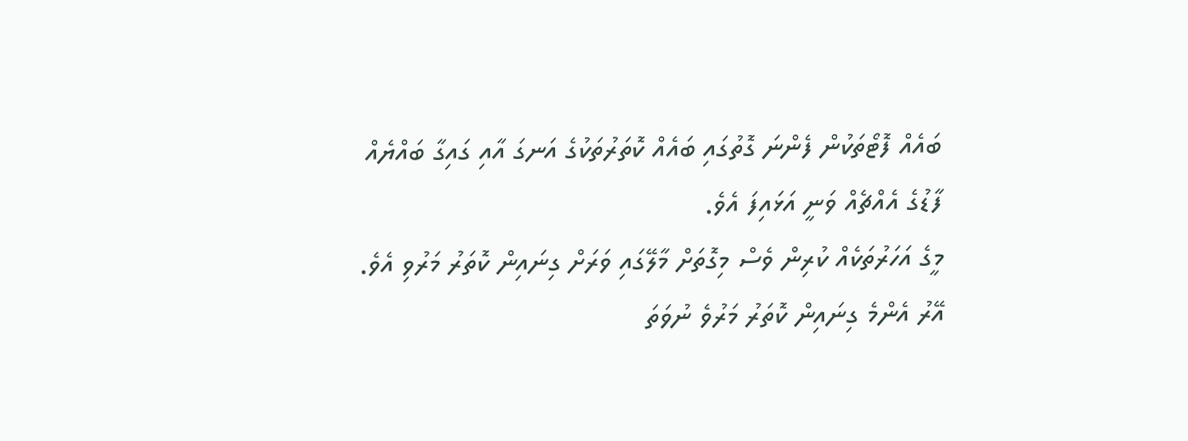ބައެއް ފޮޓޯތަކުން ފެންނަ ގޮތުގައި ބައެއް ކޮތަރުތަކުގެ އަނގަ އާއި ގައިގާ ބައްޔެއް ފާޑުގެ އެއްޗެއް ވަނީ އަޅައިފަ އެވެ.
މީގެ އަހަރުތަކެއް ކުރިން ވެސް މިގޮތަށް މާލޭގައި ވަރަށް ގިނައިން ކޮތަރު މަރުވި އެވެ. އޭރު އެންމެ ގިނައިން ކޮތަރު މަރުވެ ނުވަތަ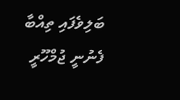ބަލިވެފައި ތިއްބާ ފެނުނީ ޖުމްހޫރީ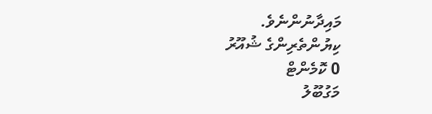މައިދާނުންނެވެ.
ކިޔުންތެރިންގެ ޝުއޫރު
0 ކޮމެންޓް
މަގުބޫލު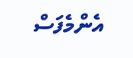އެންމެފަސް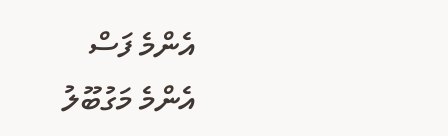އެންމެ ފަސް
އެންމެ މަގުބޫލު